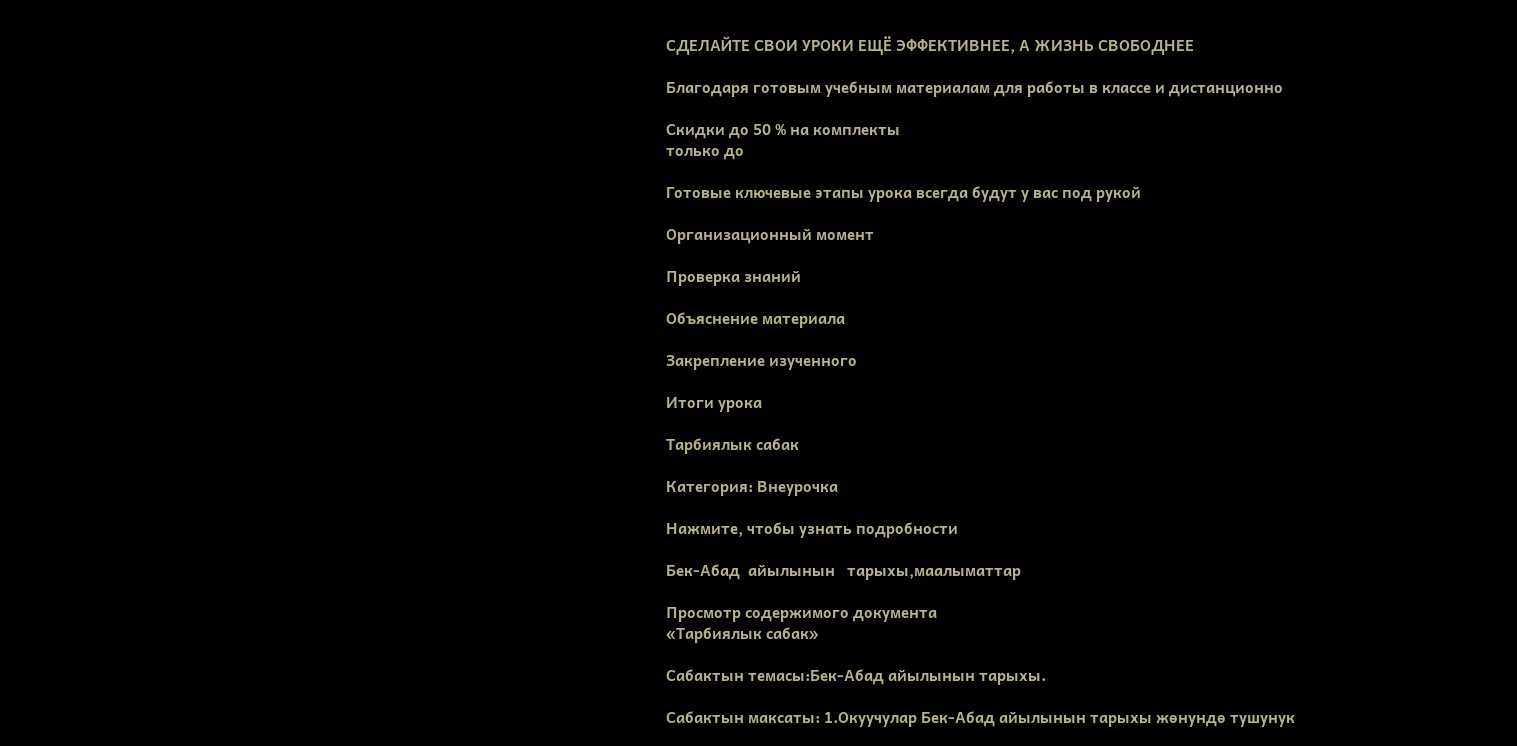СДЕЛАЙТЕ СВОИ УРОКИ ЕЩЁ ЭФФЕКТИВНЕЕ, А ЖИЗНЬ СВОБОДНЕЕ

Благодаря готовым учебным материалам для работы в классе и дистанционно

Скидки до 50 % на комплекты
только до

Готовые ключевые этапы урока всегда будут у вас под рукой

Организационный момент

Проверка знаний

Объяснение материала

Закрепление изученного

Итоги урока

Тарбиялык сабак

Категория: Внеурочка

Нажмите, чтобы узнать подробности

Бек-Абад  айылынын   тарыхы,маалыматтар

Просмотр содержимого документа
«Тарбиялык сабак»

Сабактын темасы:Бек-Абад айылынын тарыхы.

Сабактын максаты: 1.Окуучулар Бек-Абад айылынын тарыхы жөнундө тушунук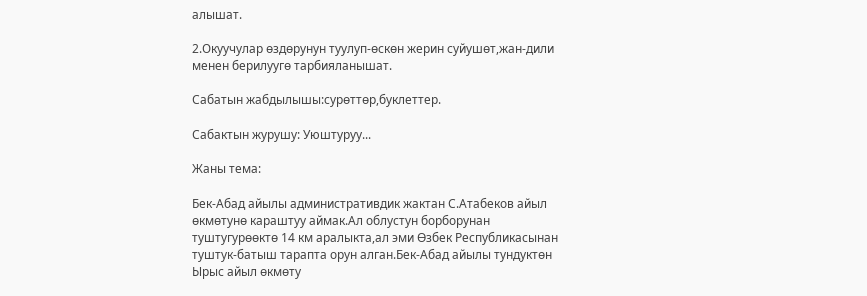алышат.

2.Окуучулар өздөрунун туулуп-өскөн жерин суйушөт,жан-дили менен берилуугө тарбияланышат.

Сабатын жабдылышы:сурөттөр,буклеттер.

Сабактын журушу: Уюштуруу...

Жаны тема:

Бек-Абад айылы административдик жактан С.Атабеков айыл өкмөтунө караштуу аймак.Ал облустун борборунан туштугурөөктө 14 км аралыкта,ал эми Өзбек Республикасынан туштук-батыш тарапта орун алган.Бек-Абад айылы тундуктөн Ырыс айыл өкмөту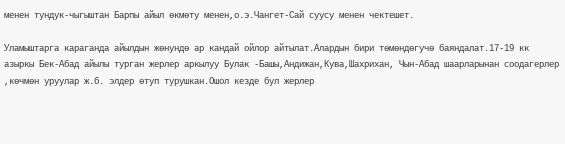менен тундук-чыгыштан Барпы айыл өкмөту менен,о.э.Чангет-Сай суусу менен чектешет.

Уламыштарга караганда айылдын жөнундө ар кандай ойлор айтылат.Алардын бири төмөндөгучө баяндалат.17-19 кк азыркы Бек-Абад айылы турган жерлер аркылуу Булак -Башы,Андижан,Кува,Шахрихан, Чын-Абад шаарларынан соодагерлер ,көчмөн уруулар ж.б. элдер өтуп турушкан.Ошол кезде бул жерлер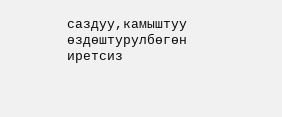саздуу,камыштуу өздөштурулбөгөн иретсиз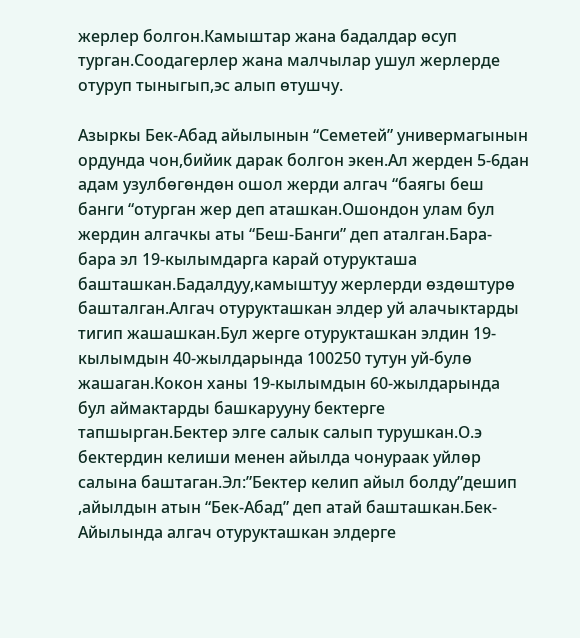жерлер болгон.Камыштар жана бадалдар өсуп турган.Соодагерлер жана малчылар ушул жерлерде отуруп тыныгып,эс алып өтушчу.

Азыркы Бек-Абад айылынын “Семетей” универмагынын ордунда чон,бийик дарак болгон экен.Ал жерден 5-6дан адам узулбөгөндөн ошол жерди алгач “баягы беш банги “отурган жер деп аташкан.Ошондон улам бул жердин алгачкы аты “Беш-Банги” деп аталган.Бара-бара эл 19-кылымдарга карай отурукташа башташкан.Бадалдуу,камыштуу жерлерди өздөштурө башталган.Алгач отурукташкан элдер уй алачыктарды тигип жашашкан.Бул жерге отурукташкан элдин 19-кылымдын 40-жылдарында 100250 тутун уй-булө жашаган.Кокон ханы 19-кылымдын 60-жылдарында бул аймактарды башкарууну бектерге тапшырган.Бектер элге салык салып турушкан.О.э бектердин келиши менен айылда чонураак уйлөр салына баштаган.Эл:”Бектер келип айыл болду”дешип ,айылдын атын “Бек-Абад” деп атай башташкан.Бек-Айылында алгач отурукташкан элдерге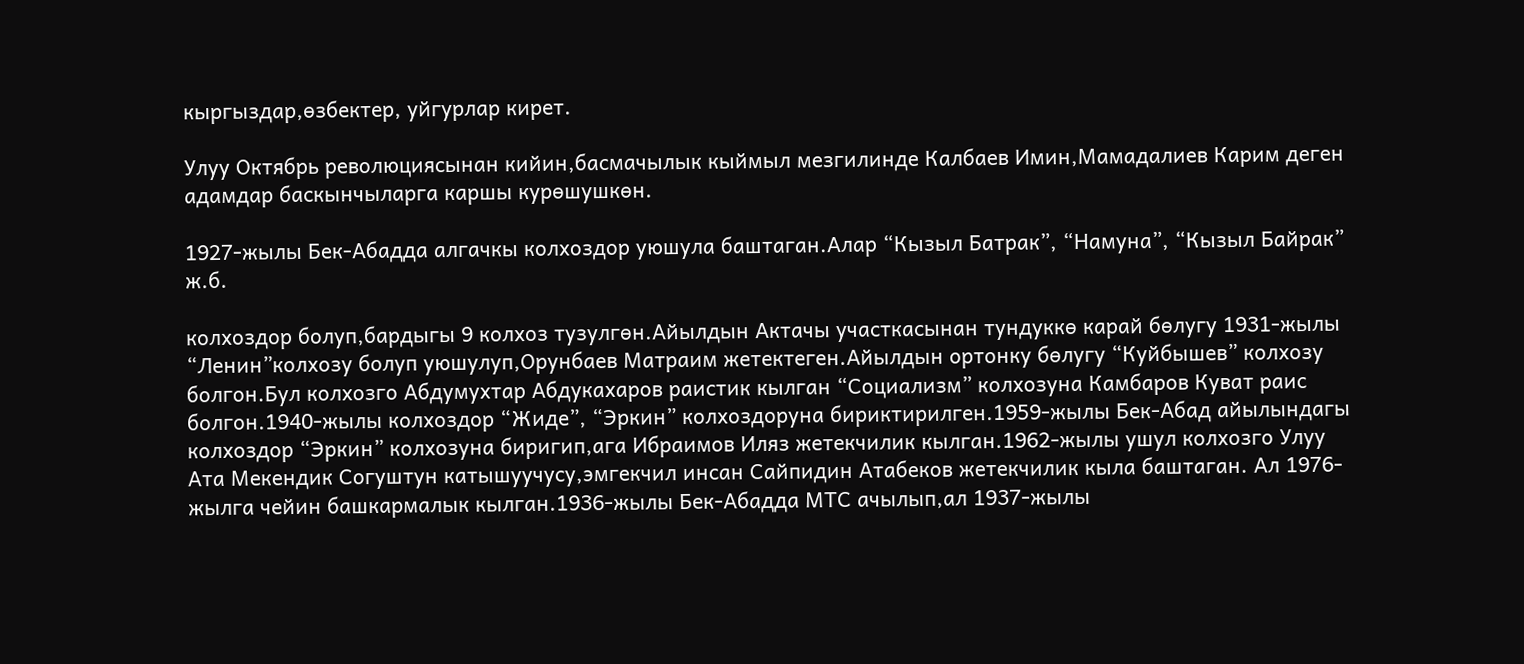кыргыздар,өзбектер, уйгурлар кирет.

Улуу Октябрь революциясынан кийин,басмачылык кыймыл мезгилинде Калбаев Имин,Мамадалиев Карим деген адамдар баскынчыларга каршы курөшушкөн.

1927-жылы Бек-Абадда алгачкы колхоздор уюшула баштаган.Алар “Кызыл Батрак”, “Намуна”, “Кызыл Байрак” ж.б.

колхоздор болуп,бардыгы 9 колхоз тузулгөн.Айылдын Актачы участкасынан тундуккө карай бөлугу 1931-жылы “Ленин”колхозу болуп уюшулуп,Орунбаев Матраим жетектеген.Айылдын ортонку бөлугу “Куйбышев” колхозу болгон.Бул колхозго Абдумухтар Абдукахаров раистик кылган “Социализм” колхозуна Камбаров Куват раис болгон.1940-жылы колхоздор “Жиде”, “Эркин” колхоздоруна бириктирилген.1959-жылы Бек-Абад айылындагы колхоздор “Эркин” колхозуна биригип,ага Ибраимов Иляз жетекчилик кылган.1962-жылы ушул колхозго Улуу Ата Мекендик Согуштун катышуучусу,эмгекчил инсан Сайпидин Атабеков жетекчилик кыла баштаган. Ал 1976-жылга чейин башкармалык кылган.1936-жылы Бек-Абадда МТС ачылып,ал 1937-жылы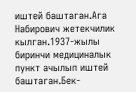иштей баштаган.Ага Набирович жетекчилик кылган.1937-жылы биринчи медициналык пункт ачылып иштей баштаган.Бек-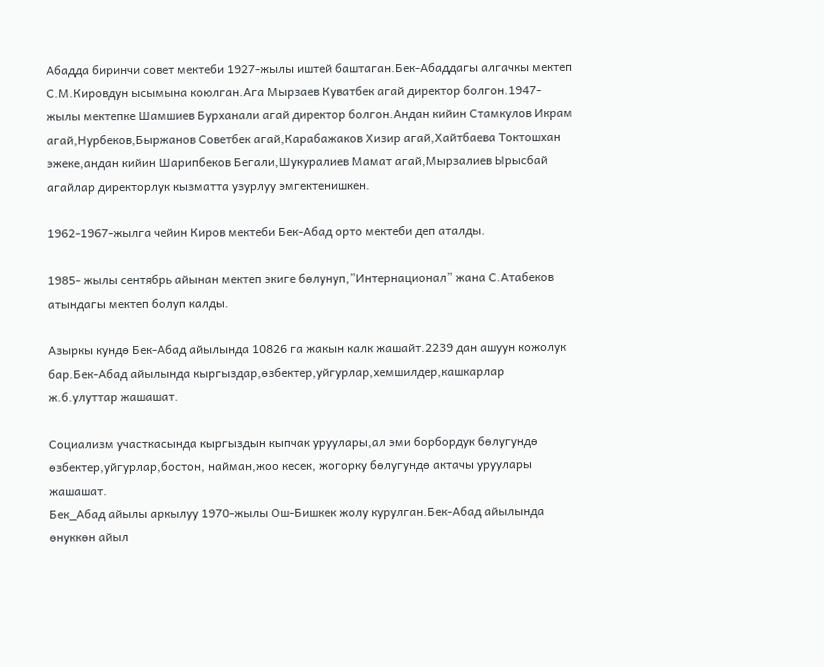Абадда биринчи совет мектеби 1927-жылы иштей баштаган.Бек-Абаддагы алгачкы мектеп С.М.Кировдун ысымына коюлган.Ага Мырзаев Куватбек агай директор болгон.1947-жылы мектепке Шамшиев Бурханали агай директор болгон.Андан кийин Стамкулов Икрам агай,Нурбеков,Быржанов Советбек агай,Карабажаков Хизир агай,Хайтбаева Токтошхан эжеке,андан кийин Шарипбеков Бегали,Шукуралиев Мамат агай,Мырзалиев Ырысбай агайлар директорлук кызматта узурлуу эмгектенишкен.

1962-1967-жылга чейин Киров мектеби Бек-Абад орто мектеби деп аталды.

1985- жылы сентябрь айынан мектеп экиге бөлунуп,”Интернационал” жана С.Атабеков атындагы мектеп болуп калды.

Азыркы кундө Бек-Абад айылында 10826 га жакын калк жашайт.2239 дан ашуун кожолук бар.Бек-Абад айылында кыргыздар,өзбектер,уйгурлар,хемшилдер,кашкарлар ж.б.улуттар жашашат.

Социализм участкасында кыргыздын кыпчак уруулары,ал эми борбордук бөлугундө өзбектер,уйгурлар,бостон, найман,жоо кесек, жогорку бөлугундө актачы уруулары жашашат.
Бек_Абад айылы аркылуу 1970-жылы Ош-Бишкек жолу курулган.Бек-Абад айылында өнуккөн айыл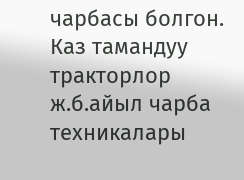чарбасы болгон. Каз тамандуу тракторлор ж.б.айыл чарба техникалары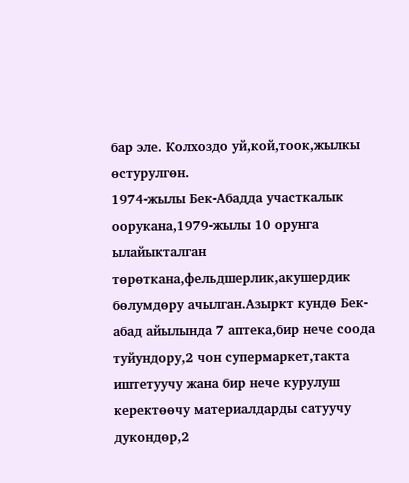бар эле. Колхоздо уй,кой,тоок,жылкы өстурулгөн.
1974-жылы Бек-Абадда участкалык оорукана,1979-жылы 10 орунга ылайыкталган төрөткана,фельдшерлик,акушердик бөлумдөру ачылган.Азыркт кундө Бек-абад айылында 7 аптека,бир нече соода туйундору,2 чон супермаркет,такта иштетуучу жана бир нече курулуш керектөөчу материалдарды сатуучу дукондөр,2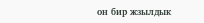он бир жзылдык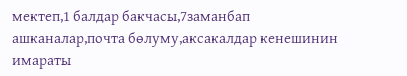мектеп,1 балдар бакчасы,7заманбап ашканалар,почта бөлуму,аксакалдар кенешинин имараты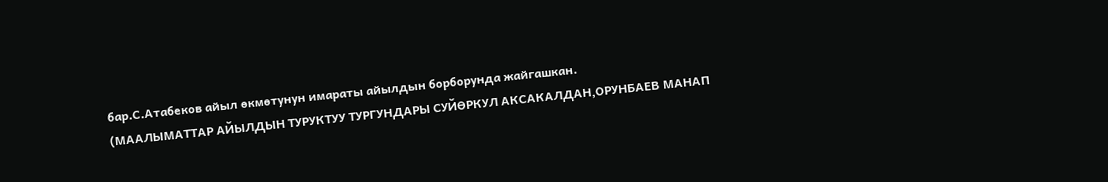бар.С.Атабеков айыл өкмөтунун имараты айылдын борборунда жайгашкан.
(МААЛЫМАТТАР АЙЫЛДЫН ТУРУКТУУ ТУРГУНДАРЫ СУЙӨРКУЛ АКСАКАЛДАН,ОРУНБАЕВ МАНАП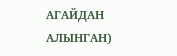АГАЙДАН АЛЫНГАН)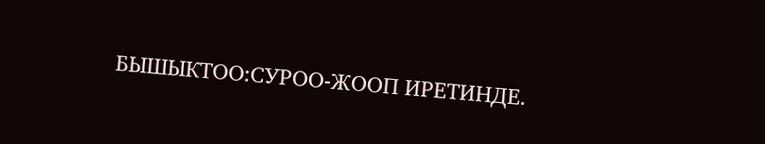БЫШЫКТОО:СУРОО-ЖООП ИРЕТИНДЕ.